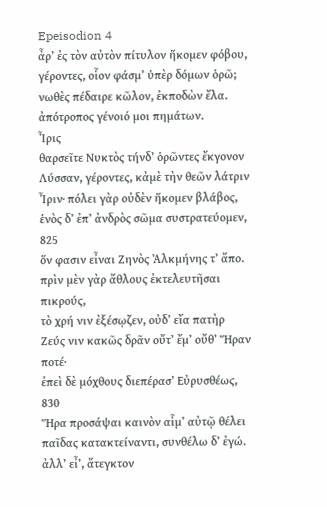Epeisodion 4
ἆρʼ ἐς τὸν αὐτὸν πίτυλον ἥκομεν φόβου,
γέροντες, οἷον φάσμʼ ὑπὲρ δόμων ὁρῶ;
νωθὲς πέδαιρε κῶλον, ἐκποδὼν ἔλα.
ἀπότροπος γένοιό μοι πημάτων.
Ἶρις
θαρσεῖτε Νυκτὸς τήνδʼ ὁρῶντες ἔκγονον
Λύσσαν, γέροντες, κἀμὲ τὴν θεῶν λάτριν
Ἶριν· πόλει γὰρ οὐδὲν ἥκομεν βλάβος,
ἑνὸς δʼ ἐπʼ ἀνδρὸς σῶμα συστρατεύομεν,
825
ὅν φασιν εἶναι Ζηνὸς Ἀλκμήνης τʼ ἄπο.
πρὶν μὲν γὰρ ἄθλους ἐκτελευτῆσαι πικρούς,
τὸ χρή νιν ἐξέσῳζεν, οὐδʼ εἴα πατὴρ
Ζεύς νιν κακῶς δρᾶν οὔτʼ ἔμʼ οὔθʼ Ἥραν ποτέ·
ἐπεὶ δὲ μόχθους διεπέρασʼ Εὐρυσθέως,
830
Ἥρα προσάψαι καινὸν αἷμʼ αὐτῷ θέλει
παῖδας κατακτείναντι, συνθέλω δʼ ἐγώ.
ἀλλʼ εἶʼ, ἄτεγκτον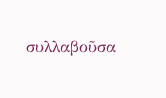συλλαβοῦσα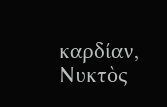καρδίαν,
Νυκτὸς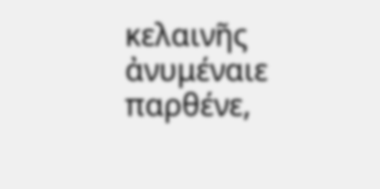κελαινῆς ἀνυμέναιε παρθένε,